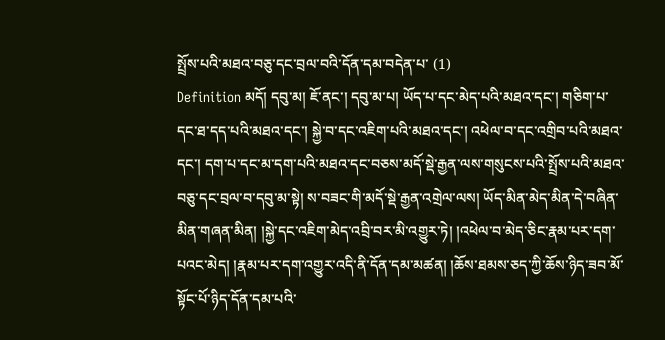སྤྲོས་པའི་མཐའ་བཅུ་དང་བྲལ་བའི་དོན་དམ་བདེན་པ་ (1)
Definition མདོ། དབུ་མ། ཇོ་ནང་། དབུ་མ་པ། ཡོད་པ་དང་མེད་པའི་མཐའ་དང་། གཅིག་པ་དང་ཐ་དད་པའི་མཐའ་དང་། སྐྱེ་བ་དང་འཇིག་པའི་མཐའ་དང་། འཕེལ་བ་དང་འགྲིབ་པའི་མཐའ་དང་། དག་པ་དང་མ་དག་པའི་མཐའ་དང་བཅས་མདོ་སྡེ་རྒྱན་ལས་གསུངས་པའི་སྤྲོས་པའི་མཐའ་བཅུ་དང་བྲལ་བ་དབུ་མ་སྟེ། ས་བཟང་གི་མདོ་སྡེ་རྒྱན་འགྲེལ་ལས། ཡོད་མིན་མེད་མིན་དེ་བཞིན་མིན་གཞན་མིན། །སྐྱེ་དང་འཇིག་མེད་འབྲི་བར་མི་འགྱུར་ཏེ། །འཕེལ་བ་མེད་ཅིང་རྣམ་པར་དག་པའང་མེད། །རྣམ་པར་དག་འགྱུར་འདི་ནི་དོན་དམ་མཚན། །ཆོས་ཐམས་ཅད་ཀྱི་ཆོས་ཉིད་ཟབ་མོ་སྟོང་པོ་ཉིད་དོན་དམ་པའི་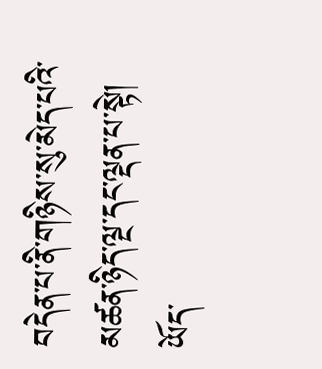བདེན་པ་ནི་གཉིས་སུ་མེད་པའི་མཚན་ཉིད་ལྔ་དང་ལྡན་པ་སྟེ། ཡོད་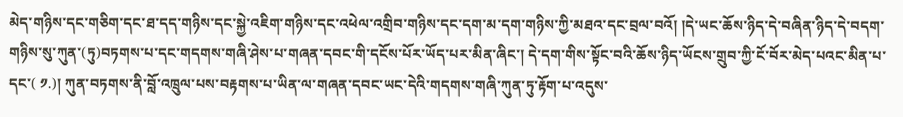མེད་གཉིས་དང་གཅིག་དང་ཐ་དད་གཉིས་དང་སྐྱེ་འཇིག་གཉིས་དང་འཕེལ་འགྲིབ་གཉིས་དང་དག་མ་དག་གཉིས་ཀྱི་མཐའ་དང་བྲལ་བའོ། །དེ་ཡང་ཆོས་ཉིད་དེ་བཞིན་ཉིད་དེ་བདག་གཉིས་སུ་ཀུན་(ཏུ)བཏགས་པ་དང་གདགས་གཞི་ཤེས་པ་གཞན་དབང་གི་དངོས་པོར་ཡོད་པར་མིན་ཞིང་། དེ་དག་གིས་སྟོང་བའི་ཆོས་ཉིད་ཡོངས་གྲུབ་ཀྱི་ངོ་བོར་མེད་པའང་མིན་པ་དང་( ༡.)། ཀུན་བཏགས་ནི་བློ་འཁྲུལ་པས་བརྟགས་པ་ཡིན་ལ་གཞན་དབང་ཡང་དེའི་གདགས་གཞི་ཀུན་ཏུ་རྟོག་པ་འདུས་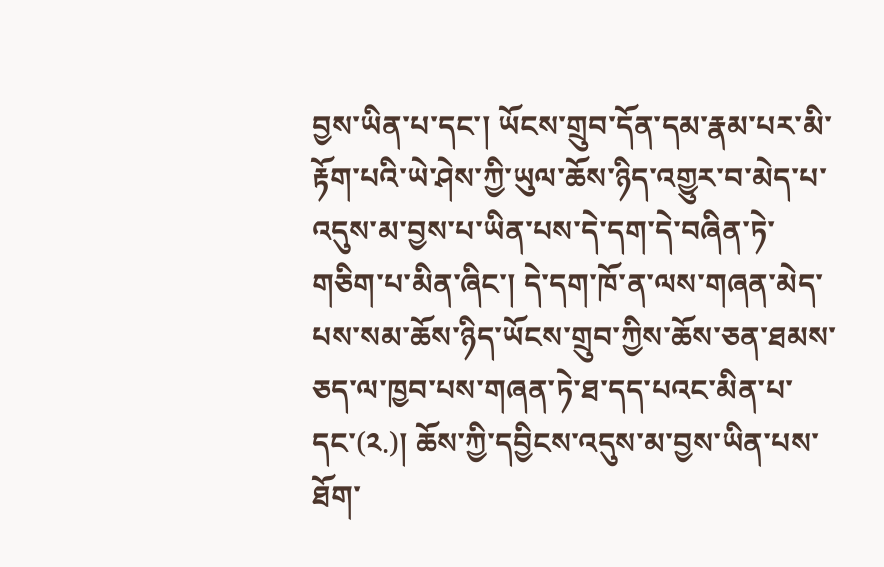བྱས་ཡིན་པ་དང་། ཡོངས་གྲུབ་དོན་དམ་རྣམ་པར་མི་རྟོག་པའི་ཡེ་ཤེས་ཀྱི་ཡུལ་ཆོས་ཉིད་འགྱུར་བ་མེད་པ་འདུས་མ་བྱས་པ་ཡིན་པས་དེ་དག་དེ་བཞིན་ཏེ་གཅིག་པ་མིན་ཞིང་། དེ་དག་ཁོ་ན་ལས་གཞན་མེད་པས་སམ་ཆོས་ཉིད་ཡོངས་གྲུབ་ཀྱིས་ཆོས་ཅན་ཐམས་ཅད་ལ་ཁྱབ་པས་གཞན་ཏེ་ཐ་དད་པའང་མིན་པ་དང་(༢.)། ཆོས་ཀྱི་དབྱིངས་འདུས་མ་བྱས་ཡིན་པས་ཐོག་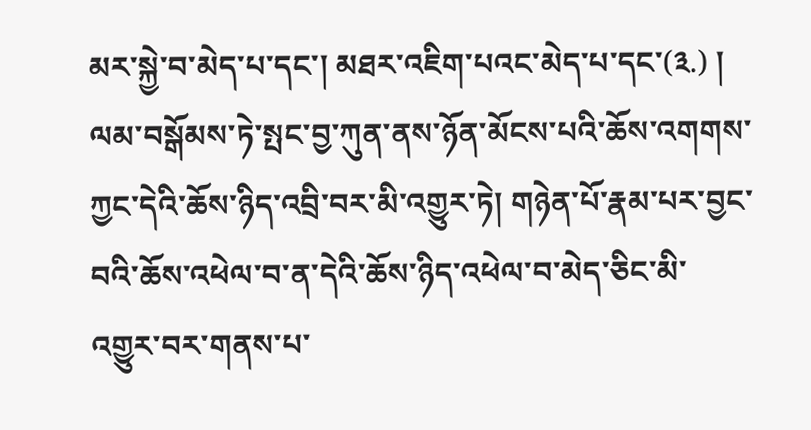མར་སྐྱེ་བ་མེད་པ་དང་། མཐར་འཇིག་པའང་མེད་པ་དང་(༣.) ། ལམ་བསྒོམས་ཏེ་སྤང་བྱ་ཀུན་ནས་ཉོན་མོངས་པའི་ཆོས་འགགས་ཀྱང་དེའི་ཆོས་ཉིད་འབྲི་བར་མི་འགྱུར་ཏེ། གཉེན་པོ་རྣམ་པར་བྱང་བའི་ཆོས་འཕེལ་བ་ན་དེའི་ཆོས་ཉིད་འཕེལ་བ་མེད་ཅིང་མི་འགྱུར་བར་གནས་པ་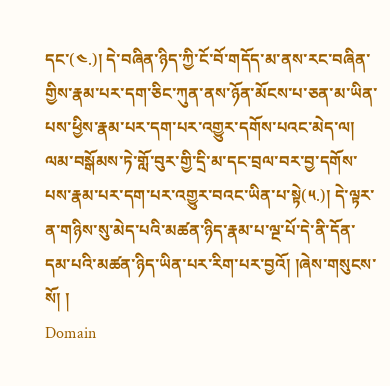དང་(༤.)། དེ་བཞིན་ཉིད་ཀྱི་ངོ་བོ་གདོད་མ་ནས་རང་བཞིན་གྱིས་རྣམ་པར་དག་ཅིང་ཀུན་ནས་ཉོན་མོངས་པ་ཅན་མ་ཡིན་པས་ཕྱིས་རྣམ་པར་དག་པར་འགྱུར་དགོས་པའང་མེད་ལ། ལམ་བསྒོམས་ཏེ་གློ་བུར་གྱི་དྲི་མ་དང་བྲལ་བར་བྱ་དགོས་པས་རྣམ་པར་དག་པར་འགྱུར་བའང་ཡིན་པ་སྟེ(༥.)། དེ་ལྟར་ན་གཉིས་སུ་མེད་པའི་མཚན་ཉིད་རྣམ་པ་ལྔ་པོ་དེ་ནི་དོན་དམ་པའི་མཚན་ཉིད་ཡིན་པར་རིག་པར་བྱའོ། །ཞེས་གསུངས་སོ། །
Domain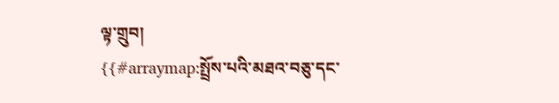ལྟ་གྲུབ།
{{#arraymap:སྤྲོས་པའི་མཐའ་བཅུ་དང་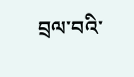བྲལ་བའི་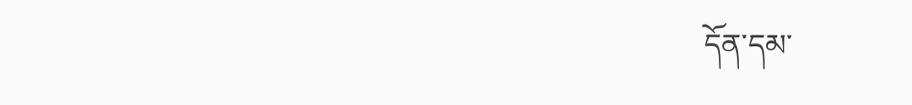དོན་དམ་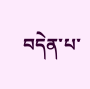བདེན་པ་